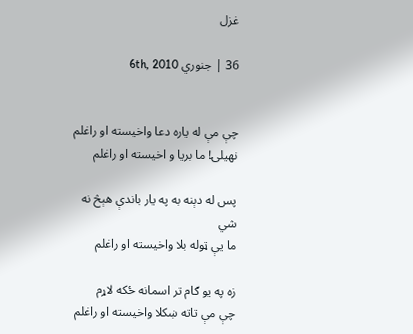غزل

36 | جنوري 6th, 2010


چې مې له ياره دعا واخيسته او راغلم
نهيلۍ! ما بريا و اخيسته او راغلم

پس له دېنه به په يار باندې هېڅ نه شي
ما يې ټوله بلا واخيسته او راغلم

زه په يو ګام تر اسمانه ځكه لاړم
چې مې تاته ښكلا واخيسته او راغلم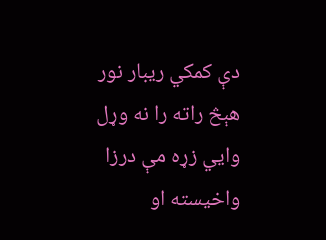دې كمكي ريبار نور هېڅ راته را نه وړل
وايي زړه مې درزا واخيسته او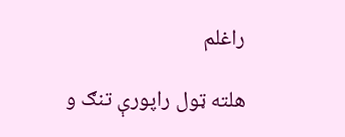راغلم

هلته ټول راپورې تنګ و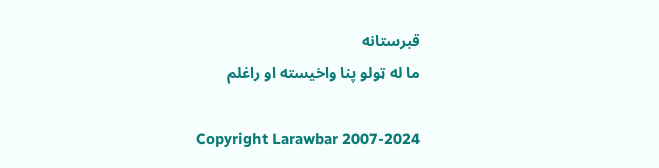قبرستانه
ما له ټولو پنا واخيسته او راغلم

Copyright Larawbar 2007-2024